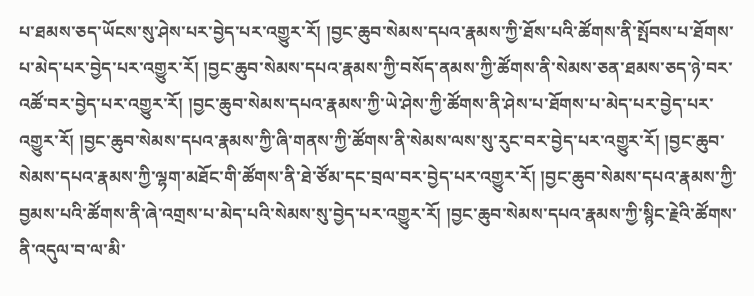པ་ཐམས་ཅད་ཡོངས་སུ་ཤེས་པར་བྱེད་པར་འགྱུར་རོ། །བྱང་ཆུབ་སེམས་དཔའ་རྣམས་ཀྱི་ཐོས་པའི་ཚོགས་ནི་སྤོབས་པ་ཐོགས་པ་མེད་པར་བྱེད་པར་འགྱུར་རོ། །བྱང་ཆུབ་སེམས་དཔའ་རྣམས་ཀྱི་བསོད་ནམས་ཀྱི་ཚོགས་ནི་སེམས་ཅན་ཐམས་ཅད་ཉེ་བར་འཚོ་བར་བྱེད་པར་འགྱུར་རོ། །བྱང་ཆུབ་སེམས་དཔའ་རྣམས་ཀྱི་ཡེ་ཤེས་ཀྱི་ཚོགས་ནི་ཤེས་པ་ཐོགས་པ་མེད་པར་བྱེད་པར་འགྱུར་རོ། །བྱང་ཆུབ་སེམས་དཔའ་རྣམས་ཀྱི་ཞི་གནས་ཀྱི་ཚོགས་ནི་སེམས་ལས་སུ་རུང་བར་བྱེད་པར་འགྱུར་རོ། །བྱང་ཆུབ་སེམས་དཔའ་རྣམས་ཀྱི་ལྷག་མཐོང་གི་ཚོགས་ནི་ཐེ་ཙོམ་དང་བྲལ་བར་བྱེད་པར་འགྱུར་རོ། །བྱང་ཆུབ་སེམས་དཔའ་རྣམས་ཀྱི་བྱམས་པའི་ཚོགས་ནི་ཞེ་འགྲས་པ་མེད་པའི་སེམས་སུ་བྱེད་པར་འགྱུར་རོ། །བྱང་ཆུབ་སེམས་དཔའ་རྣམས་ཀྱི་སྙིང་རྗེའི་ཚོགས་ནི་འདུལ་བ་ལ་མི་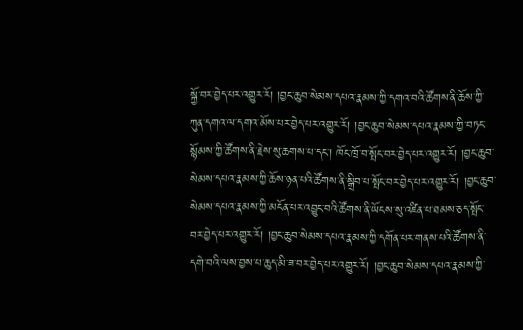སྐྱོ་བར་བྱེད་པར་འགྱུར་རོ། །བྱང་ཆུབ་སེམས་དཔའ་རྣམས་ཀྱི་དགའ་བའི་ཚོགས་ནི་ཆོས་ཀྱི་ཀུན་དགའ་ལ་དགའ་མོས་པར་བྱེད་པར་འགྱུར་རོ། །བྱང་ཆུབ་སེམས་དཔའ་རྣམས་ཀྱི་བཏང་སྙོམས་ཀྱི་ཚོགས་ནི་རྗེས་སུ་ཆགས་པ་དང་། ཁོང་ཁྲོ་བ་སྤོང་བར་བྱེད་པར་འགྱུར་རོ། །བྱང་ཆུབ་སེམས་དཔའ་རྣམས་ཀྱི་ཆོས་ཉན་པའི་ཚོགས་ནི་སྒྲིབ་པ་སྤོང་བར་བྱེད་པར་འགྱུར་རོ། །བྱང་ཆུབ་སེམས་དཔའ་རྣམས་ཀྱི་མངོན་པར་འབྱུང་བའི་ཚོགས་ནི་ཡོངས་སུ་འཛིན་པ་ཐམས་ཅད་སྤོང་བར་བྱེད་པར་འགྱུར་རོ། །བྱང་ཆུབ་སེམས་དཔའ་རྣམས་ཀྱི་དགོན་པར་གནས་པའི་ཚོགས་ནི་དགེ་བའི་ལས་བྱས་པ་ཆུད་མི་ཟ་བར་བྱེད་པར་འགྱུར་རོ། །བྱང་ཆུབ་སེམས་དཔའ་རྣམས་ཀྱི་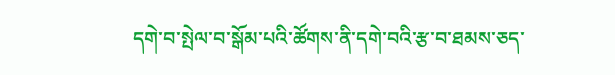དགེ་བ་སྤེལ་བ་སྒོམ་པའི་ཚོགས་ནི་དགེ་བའི་རྩ་བ་ཐམས་ཅད་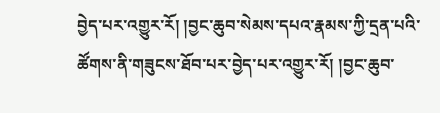བྱེད་པར་འགྱུར་རོ། །བྱང་ཆུབ་སེམས་དཔའ་རྣམས་ཀྱི་དྲན་པའི་ཚོགས་ནི་གཟུངས་ཐོབ་པར་བྱེད་པར་འགྱུར་རོ། །བྱང་ཆུབ་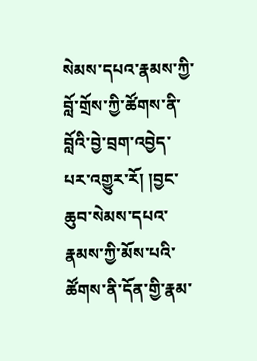སེམས་དཔའ་རྣམས་ཀྱི་བློ་གྲོས་ཀྱི་ཚོགས་ནི་བློའི་བྱེ་བྲག་འབྱེད་པར་འགྱུར་རོ། །བྱང་ཆུབ་སེམས་དཔའ་རྣམས་ཀྱི་མོས་པའི་ཚོགས་ནི་དོན་གྱི་རྣམ་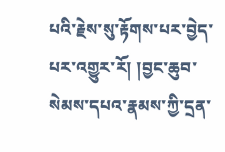པའི་རྗེས་སུ་རྟོགས་པར་བྱེད་པར་འགྱུར་རོ། །བྱང་ཆུབ་སེམས་དཔའ་རྣམས་ཀྱི་དྲན་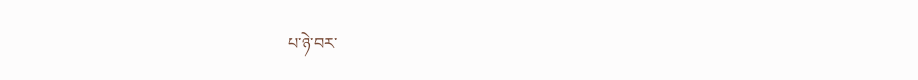པ་ཉེ་བར་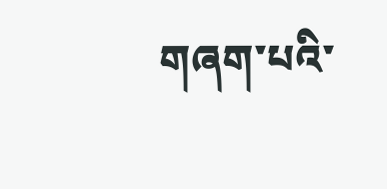གཞག་པའི་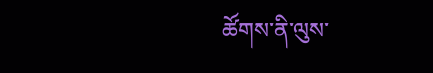ཚོགས་ནི་ལུས་